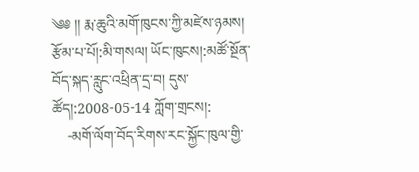༄༅ །། རྨ་ཆུའི་མགོ་ཁུངས་ཀྱི་མཛེས་ཉམས།
རྩོམ་པ་པོ།:མི་གསལ། ཡོང་ཁུངས།:མཚོ་སྔོན་བོད་སྐད་རླུང་འཕྲིན་དྲ་བ། དུས་ཚོད།:2008-05-14 ཀློག་གྲངས།:
    -མགོ་ལོག་བོད་རིགས་རང་སྐྱོང་ཁུལ་གྱི་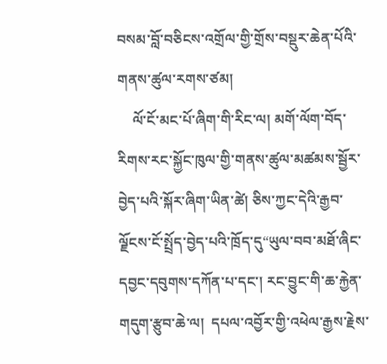བསམ་བློ་བཅིངས་འགྲོལ་གྱི་གྲོས་བསྡུར་ཆེན་པོའི་གནས་ཚུལ་རགས་ཙམ།
    ལོ་ངོ་མང་པོ་ཞིག་གི་རིང་ལ། མགོ་ལོག་བོད་རིགས་རང་སྐྱོང་ཁུལ་གྱི་གནས་ཚུལ་མཚམས་སྦྱོར་བྱེད་པའི་སྐོར་ཞིག་ཡིན་ཚེ། ཅིས་ཀྱང་དེའི་རྒྱབ་ལྗོངས་ངོ་སྤྲོད་བྱེད་པའི་ཁྲོད་དུ“ཡུལ་བབ་མཐོ་ཞིང་དབྱང་དབུགས་དཀོན་པ་དང་། རང་བྱུང་གི་ཆ་རྐྱེན་གདུག་རྩུབ་ཆེ་ལ།  དཔལ་འབྱོར་གྱི་འཕེལ་རྒྱས་རྗེས་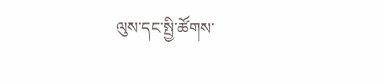ལུས་དང་སྤྱི་ཚོགས་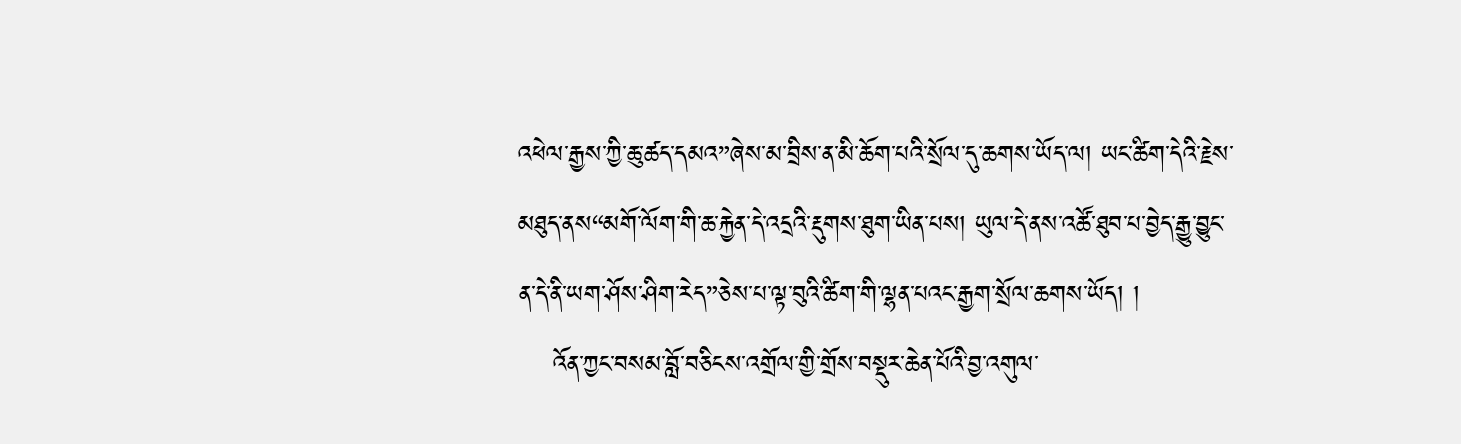འཕེལ་རྒྱས་ཀྱི་ཆུ་ཚད་དམའ”ཞེས་མ་བྲིས་ན་མི་ཆོག་པའི་སྲོལ་དུ་ཆགས་ཡོད་ལ། ཡང་ཚིག་དེའི་རྗེས་མཐུད་ནས“མགོ་ལོག་གི་ཆ་རྐྱེན་དེ་འདྲའི་རྡུགས་ཐུག་ཡིན་པས། ཡུལ་དེ་ནས་འཚོ་ཐུབ་པ་བྱེད་རྒྱུ་བྱུང་ན་དེ་ནི་ཡག་ཤོས་ཤིག་རེད”ཅེས་པ་ལྟ་བུའི་ཚིག་གི་ལྷན་པའང་རྒྱག་སྲོལ་ཆགས་ཡོད། །
    འོན་ཀྱང་བསམ་བློ་བཅིངས་འགྲོལ་གྱི་གྲོས་བསྡུར་ཆེན་པོའི་བྱ་འགུལ་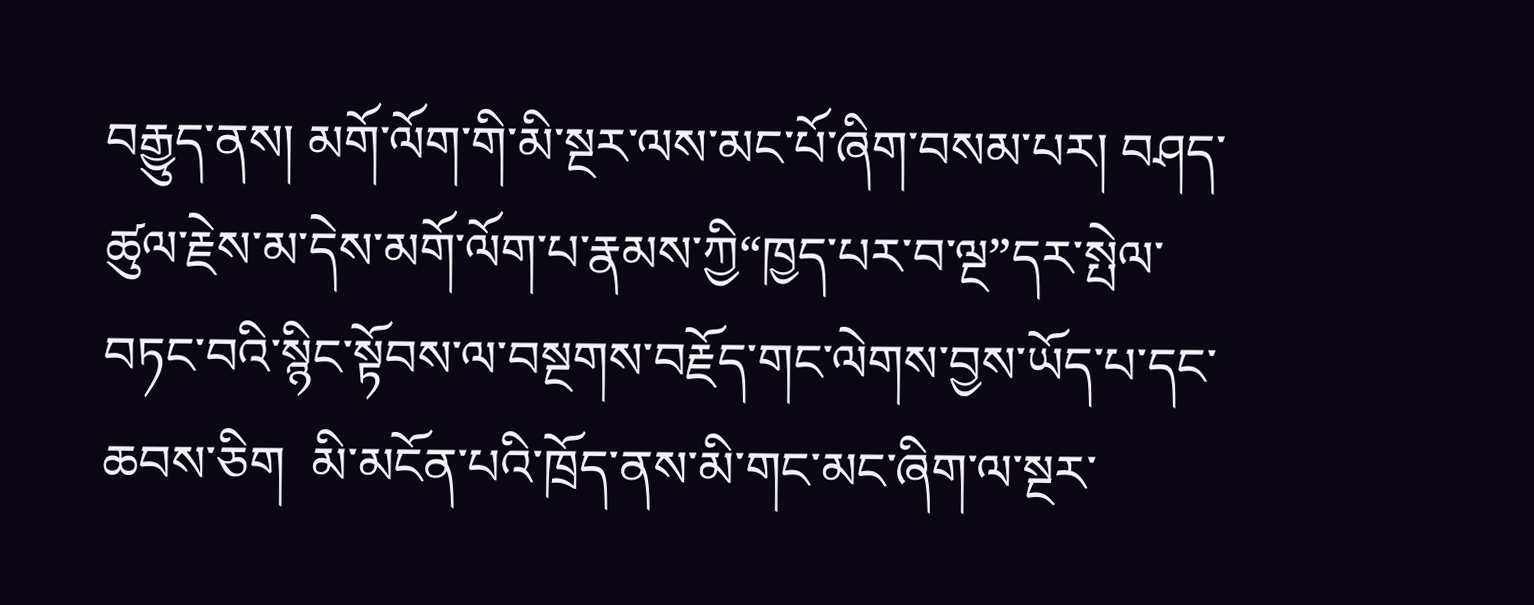བརྒྱུད་ནས། མགོ་ལོག་གི་མི་སྔར་ལས་མང་པོ་ཞིག་བསམ་པར། བཤད་ཚུལ་རྗེས་མ་དེས་མགོ་ལོག་པ་རྣམས་ཀྱི“ཁྱད་པར་བ་ལྔ”དར་སྤེལ་བཏང་བའི་སྙིང་སྟོབས་ལ་བསྔགས་བརྗོད་གང་ལེགས་བྱས་ཡོད་པ་དང་ཆབས་ཅིག  མི་མངོན་པའི་ཁྲོད་ནས་མི་གང་མང་ཞིག་ལ་སྔར་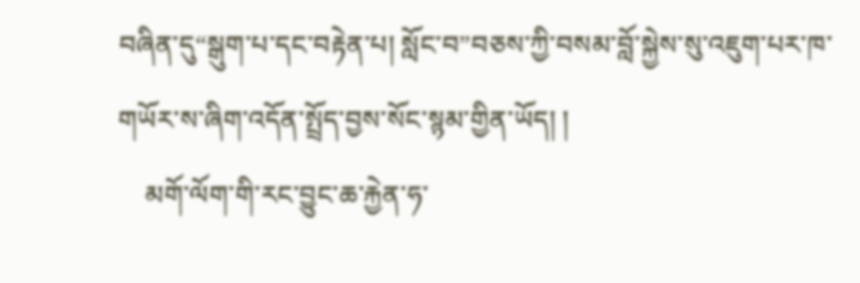བཞིན་དུ“སྒུག་པ་དང་བརྟེན་པ། སློང་བ”བཅས་ཀྱི་བསམ་བློ་སྐྱེས་སུ་འཇུག་པར་ཁ་གཡོར་ས་ཞིག་འདོན་སྤྲོད་བྱས་སོང་སྙམ་གྱིན་ཡོད། །
    མགོ་ལོག་གི་རང་བྱུང་ཆ་རྐྱེན་ཧ་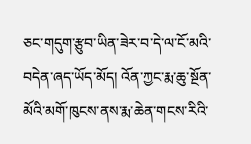ཅང་གདུག་རྩུབ་ཡིན་ཟེར་བ་དེ་ལ་ངོ་མའི་བདེན་ཞད་ཡོད་མོད། འོན་ཀྱང་རྨ་ཆུ་སྔོན་མོའི་མགོ་ཁུངས་ནས་རྨ་ཆེན་གངས་རིའི་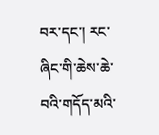བར་དང་། རང་ཞིང་གི་ཆེས་ཆེ་བའི་གདོད་མའི་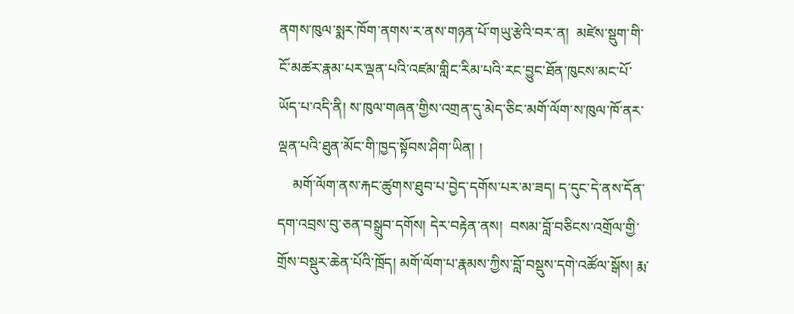ནགས་ཁུལ་སྨར་ཁོག་ནགས་ར་ནས་གཉན་པོ་གཡུ་རྩེའི་བར་ན།  མཛེས་སྡུག་གི་ངོ་མཚར་རྣམ་པར་ལྡན་པའི་འཛམ་གླིང་རིམ་པའི་རང་བྱུང་ཐོན་ཁུངས་མང་པོ་ཡོད་པ་འདི་ནི། ས་ཁུལ་གཞན་གྱིས་འགྲན་དུ་མེད་ཅིང་མགོ་ལོག་ས་ཁུལ་ཁོ་ནར་ལྡན་པའི་ཐུན་མོང་གི་ཁྱད་སྟོབས་ཤིག་ཡིན། །
    མགོ་ལོག་ནས་རྐང་ཚུགས་ཐུབ་པ་བྱེད་དགོས་པར་མ་ཟད། ད་དུང་དེ་ནས་དོན་དག་འབྲས་བུ་ཅན་བསྒྲུབ་དགོས། དེར་བརྟེན་ནས།  བསམ་བློ་བཅིངས་འགྲོལ་གྱི་གྲོས་བསྡུར་ཆེན་པོའི་ཁྲོད། མགོ་ལོག་པ་རྣམས་ཀྱིས་བློ་བསྡུས་དགེ་འཚོལ་སྒོས། རྨ་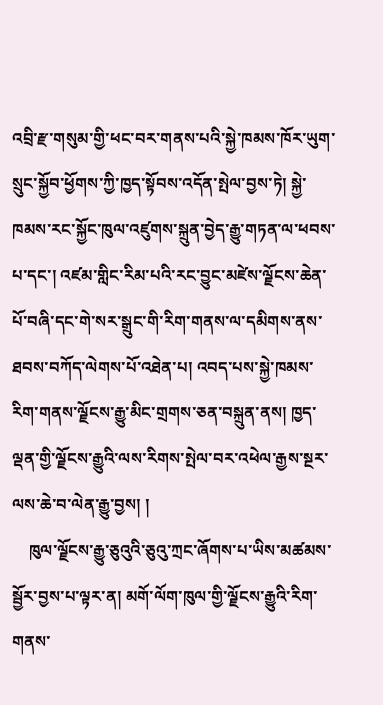འབྲི་རྫ་གསུམ་གྱི་ཕང་བར་གནས་པའི་སྐྱེ་ཁམས་ཁོར་ཡུག་སྲུང་སྐྱོབ་ཕྱོགས་ཀྱི་ཁྱད་སྟོབས་འདོན་སྤེལ་བྱས་ཏེ། སྐྱེ་ཁམས་རང་སྐྱོང་ཁུལ་འཛུགས་སྐྲུན་བྱེད་རྒྱུ་གཏན་ལ་ཕབས་པ་དང་། འཛམ་གླིང་རིམ་པའི་རང་བྱུང་མཛེས་ལྗོངས་ཆེན་པོ་བཞི་དང་གེ་སར་སྒྲུང་གི་རིག་གནས་ལ་དམིགས་ནས་ཐབས་བཀོད་ལེགས་པོ་འཐེན་པ། འབད་པས་སྐྱེ་ཁམས་རིག་གནས་ལྗོངས་རྒྱུ་མིང་གྲགས་ཅན་བསྐྲུན་ནས། ཁྱད་ལྡན་གྱི་ལྗོངས་རྒྱུའི་ལས་རིགས་སྤེལ་བར་འཕེལ་རྒྱས་སྔར་ལས་ཆེ་བ་ལེན་རྒྱུ་བྱས། །
    ཁུལ་ལྗོངས་རྒྱུ་ཅུའུའི་ཅུའུ་ཀྲང་ཞོགས་པ་ཡིས་མཚམས་སྦྱོར་བྱས་པ་ལྟར་ན། མགོ་ལོག་ཁུལ་གྱི་ལྗོངས་རྒྱུའི་རིག་གནས་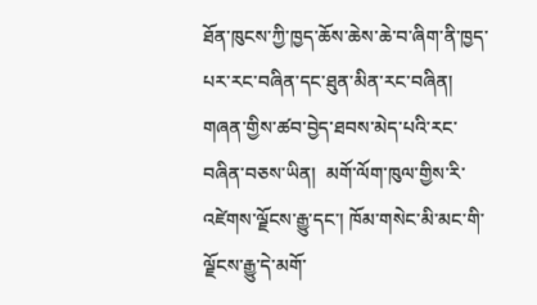ཐོན་ཁུངས་ཀྱི་ཁྱད་ཆོས་ཆེས་ཆེ་བ་ཞིག་ནི་ཁྱད་པར་རང་བཞིན་དང་ཐུན་མིན་རང་བཞིན།  གཞན་གྱིས་ཚབ་བྱེད་ཐབས་མེད་པའི་རང་བཞིན་བཅས་ཡིན།  མགོ་ལོག་ཁུལ་གྱིས་རི་འཛེགས་ལྗོངས་རྒྱུ་དང་། ཁོམ་གསེང་མི་མང་གི་ལྗོངས་རྒྱུ་དེ་མགོ་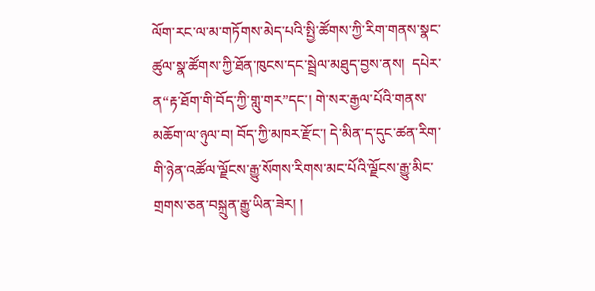ལོག་རང་ལ་མ་གཏོགས་མེད་པའི་སྤྱི་ཚོགས་ཀྱི་རིག་གནས་སྣང་ཚུལ་སྣ་ཚོགས་ཀྱི་ཐོན་ཁུངས་དང་སྦྲེལ་མཐུད་བྱས་ནས།  དཔེར་ན“རྟ་ཐོག་གི་བོད་ཀྱི་གླུ་གར”དང་། གེ་སར་རྒྱལ་པོའི་གནས་མཆོག་ལ་ཉུལ་བ། བོད་ཀྱི་མཁར་རྫོང་། དེ་མིན་ད་དུང་ཚན་རིག་གི་ཉེན་འཚོལ་ལྗོངས་རྒྱུ་སོགས་རིགས་མང་པོའི་ལྗོངས་རྒྱུ་མིང་གྲགས་ཅན་བསྐྲུན་རྒྱུ་ཡིན་ཟེར། །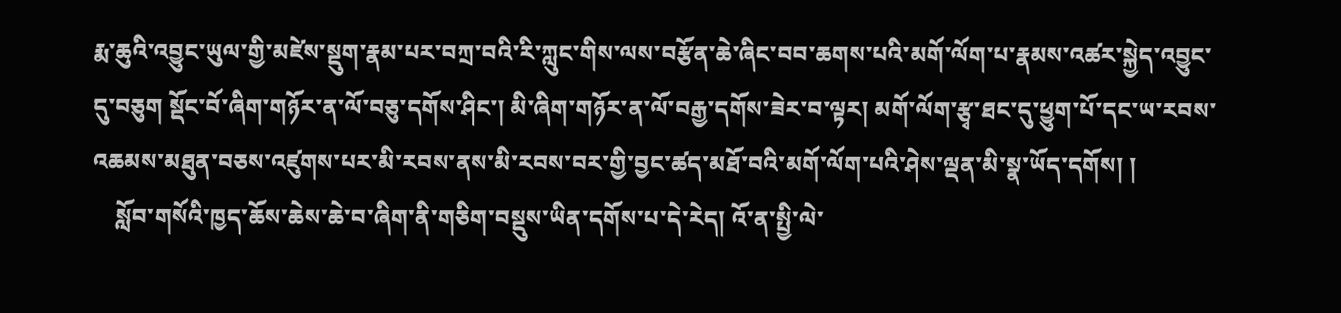རྨ་ཆུའི་འབྱུང་ཡུལ་གྱི་མཛེས་སྡུག་རྣམ་པར་བཀྲ་བའི་རི་ཀླུང་གིས་ལས་བརྩོན་ཆེ་ཞིང་བབ་ཆགས་པའི་མགོ་ལོག་པ་རྣམས་འཚར་སྐྱེད་འབྱུང་དུ་བཅུག སྡོང་བོ་ཞིག་གཉོར་ན་ལོ་བཅུ་དགོས་ཤིང་། མི་ཞིག་གཉོར་ན་ལོ་བརྒྱ་དགོས་ཟེར་བ་ལྟར། མགོ་ལོག་རྩྭ་ཐང་དུ་ཕྱུག་པོ་དང་ཡ་རབས་འཆམས་མཐུན་བཅས་འཛུགས་པར་མི་རབས་ནས་མི་རབས་བར་གྱི་བྱང་ཚད་མཐོ་བའི་མགོ་ལོག་པའི་ཤེས་ལྡན་མི་སྣ་ཡོད་དགོས། །
    སློབ་གསོའི་ཁྱད་ཆོས་ཆེས་ཆེ་བ་ཞིག་ནི་གཅིག་བསྡུས་ཡིན་དགོས་པ་དེ་རེད། འོ་ན་སྤྱི་ལེ་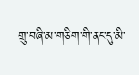གྲུ་བཞི་མ་གཅིག་གི་ནང་དུ་མི་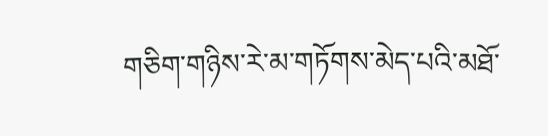གཅིག་གཉིས་རེ་མ་གཏོགས་མེད་པའི་མཐོ་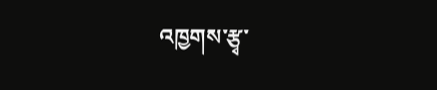འཁྱགས་རྩྭ་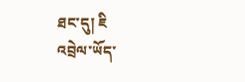ཐང་དུ། ཇི
འབྲེལ་ཡོད་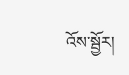འོས་སྦྱོར།